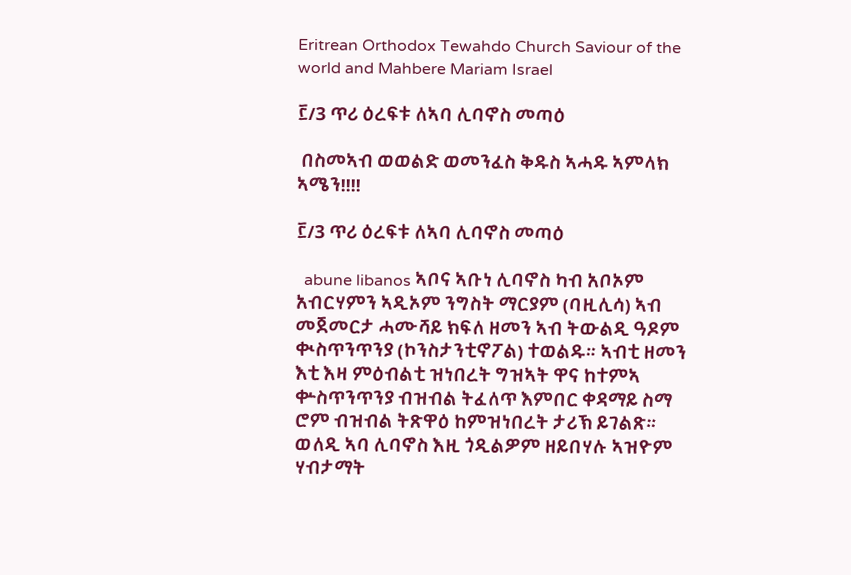Eritrean Orthodox Tewahdo Church Saviour of the world and Mahbere Mariam Israel

፫/3 ጥሪ ዕረፍቱ ለኣባ ሊባኖስ መጣዕ

 በስመኣብ ወወልድ ወመንፈስ ቅዱስ ኣሓዱ ኣምላክ ኣሜን!!!!

፫/3 ጥሪ ዕረፍቱ ለኣባ ሊባኖስ መጣዕ

  abune libanos ኣቦና ኣቡነ ሊባኖስ ካብ አቦኦም አብርሃምን ኣዲኦም ንግስት ማርያም (ባዚሊሳ) ኣብ መጀመርታ ሓሙሻይ ክፍለ ዘመን ኣብ ትውልዲ ዓዶም ቊስጥንጥንያ (ኮንስታንቲኖፖል) ተወልዱ። ኣብቲ ዘመን እቲ እዛ ምዕብልቲ ዝነበረት ግዝኣት ዋና ከተምኣ ቍስጥንጥንያ ብዝብል ትፈለጥ እምበር ቀዳማይ ስማ ሮም ብዝብል ትጽዋዕ ከምዝነበረት ታሪኽ ይገልጽ።  ወለዲ ኣባ ሊባኖስ እዚ ጎዲልዎም ዘይበሃሉ ኣዝዮም ሃብታማት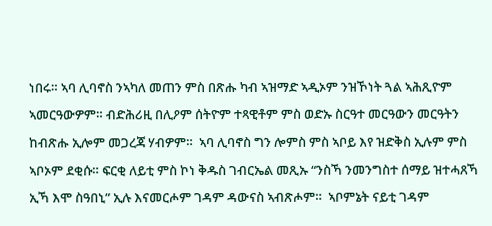ነበሩ። ኣባ ሊባኖስ ንኣካለ መጠን ምስ በጽሑ ካብ ኣዝማድ ኣዲኦም ንዝኾነት ጓል ኣሕጺዮም ኣመርዓውዎም። ብድሕሪዚ በሊዖም ሰትዮም ተጻዊቶም ምስ ወድኡ ስርዓተ መርዓውን መርዓትን ከብጽሑ ኢሎም መጋረጃ ሃብዎም።  ኣባ ሊባኖስ ግን ሎምስ ምስ ኣቦይ እየ ዝድቅስ ኢሉም ምስ ኣቦኦም ደቂሱ። ፍርቂ ለይቲ ምስ ኮነ ቅዱስ ገብርኤል መጺኡ “ንስኻ ንመንግስተ ሰማይ ዝተሓጸኻ ኢኻ እሞ ስዓበኒ” ኢሉ እናመርሖም ገዳም ዳውናስ ኣብጽሖም።  ኣቦምኔት ናይቲ ገዳም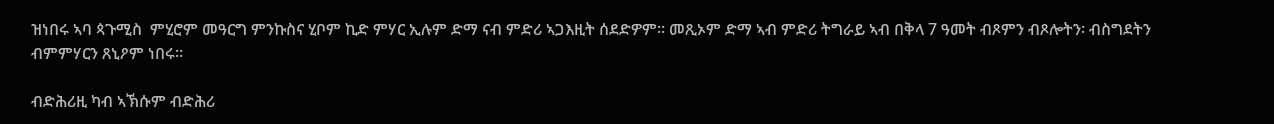ዝነበሩ ኣባ ጳጉሚስ  ምሂሮም መዓርግ ምንኩስና ሂቦም ኪድ ምሃር ኢሉም ድማ ናብ ምድሪ ኣጋእዚት ሰደድዎም። መጺኦም ድማ ኣብ ምድሪ ትግራይ ኣብ በቅላ 7 ዓመት ብጾምን ብጾሎትን፡ ብስግደትን ብምምሃርን ጸኒዖም ነበሩ።

ብድሕሪዚ ካብ ኣኽሱም ብድሕሪ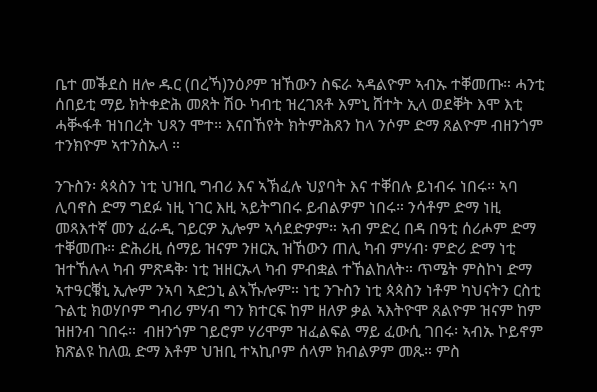ቤተ መቕደስ ዘሎ ዱር (በረኻ)ንዕዖም ዝኸውን ስፍራ ኣዳልዮም ኣብኡ ተቐመጡ። ሓንቲ ሰበይቲ ማይ ክትቀድሕ መጸት ሽዑ ካብቲ ዝረገጸቶ እምኒ ሸተት ኢላ ወደቐት እሞ እቲ ሓቚፋቶ ዝነበረት ህጻን ሞተ። እናበኸየት ክትምሕጸን ከላ ንሶም ድማ ጸልዮም ብዘንጎም ተንክዮም ኣተንስኡላ ።

ንጉስን፡ ጳጳስን ነቲ ህዝቢ ግብሪ እና ኣኽፈሉ ህያባት እና ተቐበሉ ይነብሩ ነበሩ። ኣባ ሊባኖስ ድማ ግደፉ ነዚ ነገር እዚ ኣይትግበሩ ይብልዎም ነበሩ። ንሳቶም ድማ ነዚ መጻእተኛ መን ፈራዲ ገይርዎ ኢሎም ኣሳደድዎም። ኣብ ምድረ በዳ በዓቲ ሰሪሖም ድማ ተቐመጡ። ድሕሪዚ ሰማይ ዝናም ንዘርኢ ዝኸውን ጠሊ ካብ ምሃብ፡ ምድሪ ድማ ነቲ ዝተኸሉላ ካብ ምጽዳቅ፡ ነቲ ዝዘርኡላ ካብ ምብቋል ተኸልከለት። ጥሜት ምስኮነ ድማ ኣተዓርቑኒ ኢሎም ንኣባ ኣድኃኒ ልኣኹሎም። ነቲ ንጉስን ነቲ ጳጳስን ነቶም ካህናትን ርስቲ ጉልቲ ክወሃቦም ግብሪ ምሃብ ግን ክተርፍ ከም ዘለዎ ቃል ኣእትዮሞ ጸልዮም ዝናም ከም ዝዘንብ ገበሩ።  ብዘንጎም ገይሮም ሃሪሞም ዝፈልፍል ማይ ፈውሲ ገበሩ፡ ኣብኡ ኮይኖም ክጽልዩ ከለዉ ድማ እቶም ህዝቢ ተኣኪቦም ሰላም ክብልዎም መጹ። ምስ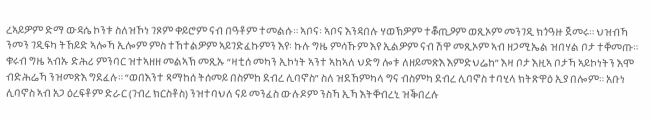ረኣይዎም ድማ ውዳሴ ኮንቱ ስለዝኾነ ገጾም ቀይሮም ናብ በዓቶም ተመልሱ። ኣቦና፡ ኣቦና እንዳበሉ ሃወኽዎም ተቖጢዖም ወጺኦም መንገዲ ክጎዓዙ ጀመሩ። ህዝብኻ ንመን ገዲፍካ ትኸይድ ኣሎኻ ኢሎም ምስ ተኸተልዎም ኣይገድፈኩምን እየ፡ ኩሉ ግዜ ምሳኹም እየ ኢልዎም ናብ ሽዋ መጺኦም ኣብ ዘጋሚኤል ዝበሃል ቦታ ተቐመጡ። ቁሩብ ግዜ ኣብኡ ድሕሪ ምንባር ዝተኣዘዘ መልኣኽ መጺኡ “ዛቲሰ መካን ኢኮነት ኣንተ ኣከኣለ ህድግ ሎቱ ለዘይመጽእ እምድህሬከ” እዛ ቦታ እዚኣ ቦታኻ ኣይኮነትን እሞ ብድሕሬኻ ንዝመጽእ ግደፈሉ። “ወበእንተ ጻማከሰ ትሰመይ በስምከ ደብረ ሊባኖስ” ስለ ዝደኸምካላ ግና ብስምካ ደብረ ሊባኖስ ተባሂላ ክትጽዋዕ ኢያ በሎም። አቡነ ሊባኖስ ኣብ አጋ ዕረፍቶም ድራር (ገብረ ክርስቶስ) ንዝተባህለ ናይ መንፈስ ውሉዶም ንስኻ ኢኻ እትቐብረኒ ዝቕበረሉ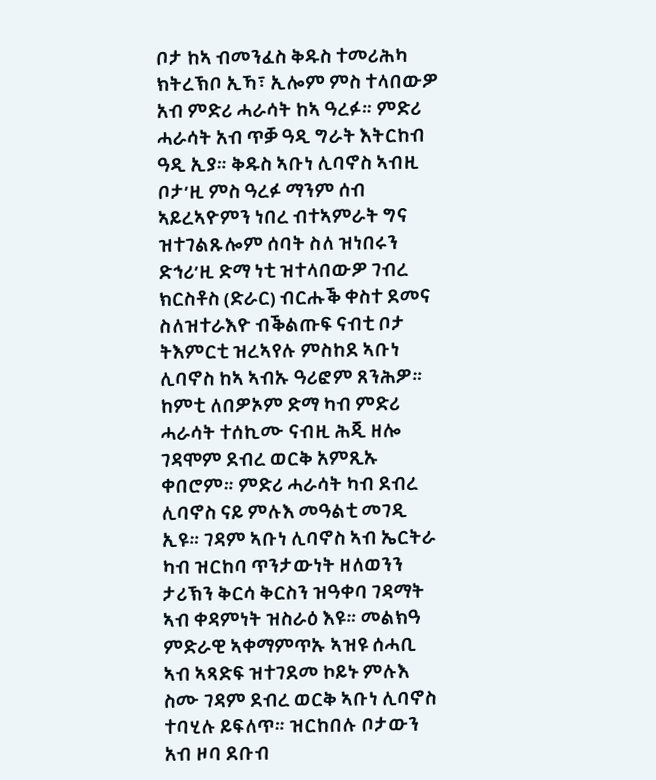ቦታ ከኣ ብመንፈስ ቅዱስ ተመሪሕካ ክትረኽቦ ኢኻ፣ ኢሎም ምስ ተላበውዎ አብ ምድሪ ሓራሳት ከኣ ዓረፉ። ምድሪ ሓራሳት አብ ጥቓ ዓዲ ግራት እትርከብ ዓዲ ኢያ። ቅዱስ ኣቡነ ሊባኖስ ኣብዚ ቦታ’ዚ ምስ ዓረፉ ማንም ሰብ ኣይረኣዮምን ነበረ ብተኣምራት ግና ዝተገልጹሎም ሰባት ስለ ዝነበሩን ድኅሪ’ዚ ድማ ነቲ ዝተላበውዎ ገብረ ክርስቶስ (ድራር) ብርሑቕ ቀስተ ደመና ስለዝተራእዮ ብቕልጡፍ ናብቲ ቦታ ትእምርቲ ዝረኣየሉ ምስከደ ኣቡነ ሊባኖስ ከኣ ኣብኡ ዓሪፎም ጸንሕዎ። ከምቲ ለበዎኦም ድማ ካብ ምድሪ ሓራሳት ተሰኪሙ ናብዚ ሕጂ ዘሎ ገዳሞም ደብረ ወርቅ አምጺኡ ቀበሮም። ምድሪ ሓራሳት ካብ ደብረ ሊባኖስ ናይ ምሉእ መዓልቲ መገዲ ኢዩ። ገዳም ኣቡነ ሊባኖስ ኣብ ኤርትራ ካብ ዝርከባ ጥንታውነት ዘለወንን ታሪኽን ቅርሳ ቅርስን ዝዓቀባ ገዳማት ኣብ ቀዳምነት ዝስራዕ እዩ። መልክዓ ምድራዊ ኣቀማምጥኡ ኣዝዩ ሰሓቢ ኣብ ኣጻድፍ ዝተገደመ ኮይኑ ምሉእ ስሙ ገዳም ደብረ ወርቅ ኣቡነ ሊባኖስ ተባሂሉ ይፍለጥ። ዝርከበሉ ቦታውን አብ ዞባ ደቡብ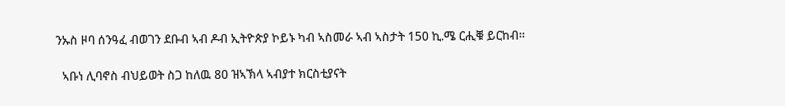ንኡስ ዞባ ሰንዓፈ ብወገን ደቡብ ኣብ ዶብ ኢትዮጵያ ኮይኑ ካብ ኣስመራ ኣብ ኣስታት 150 ኪ.ሜ ርሒቑ ይርከብ።

  ኣቡነ ሊባኖስ ብህይወት ስጋ ከለዉ 80 ዝኣኽላ ኣብያተ ክርስቲያናት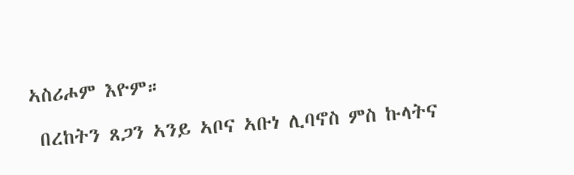ኣስሪሖም እዮም።

 በረከትን ጸጋን ኣንይ ኣቦና ኣቡነ ሊባኖስ ምስ ኩላትና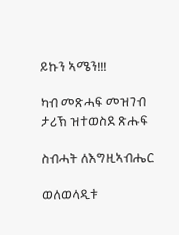ይኩን ኣሜን!!!

ካብ መጽሓፍ መዝገብ ታሪኽ ዝተወስደ ጽሑፍ

ስብሓት ለእግዚኣብሔር

ወለወላዲቱ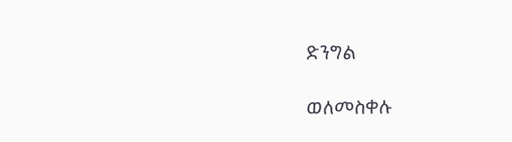ድንግል

ወለመስቀሉ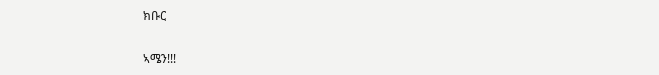ክቡር

ኣሜን!!!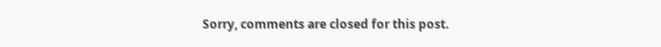Sorry, comments are closed for this post.